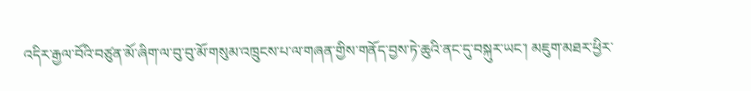འདིར་རྒྱལ་བོའི་བཙུན་མོ་ཞིག་ལ་བུ་བུ་མོ་གསུམ་འཁྲུངས་པ་ལ་གཞན་གྱིས་གནོད་བྱས་ཏེ་ཆུའི་ནང་དུ་བསྐུར་ཡང་། མཇུག་མཐར་ཕྱིར་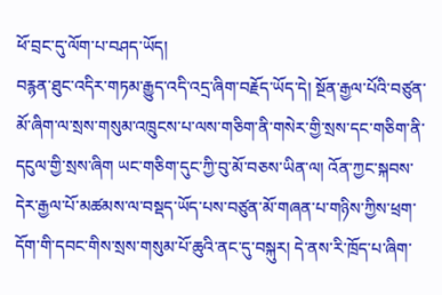ཕོ་བྲང་དུ་ལོག་པ་བཤད་ཡོད།
བརྙན་ཐུང་འདིར་གཏམ་རྒྱུད་འདི་འདྲ་ཞིག་བརྗོད་ཡོད་དེ། སྔོན་རྒྱལ་པོའི་བཙུན་མོ་ཞིག་ལ་སྲས་གསུམ་འཁྲུངས་པ་ལས་གཅིག་ནི་གསེར་གྱི་སྲས་དང་གཅིག་ནི་དངུལ་གྱི་སྲས་ཞིག ཡང་གཅིག་དུང་ཀྱི་བུ་མོ་བཅས་ཡིན་ལ། འོན་ཀྱང་སྐབས་དེར་རྒྱལ་པོ་མཚམས་ལ་བསྡད་ཡོད་པས་བཙུན་མོ་གཞན་པ་གཉིས་ཀྱིས་ཕྲག་དོག་གི་དབང་གིས་སྲས་གསུམ་པོ་ཆུའི་ནང་དུ་བསྐུར། དེ་ནས་རི་ཁྲོད་པ་ཞིག་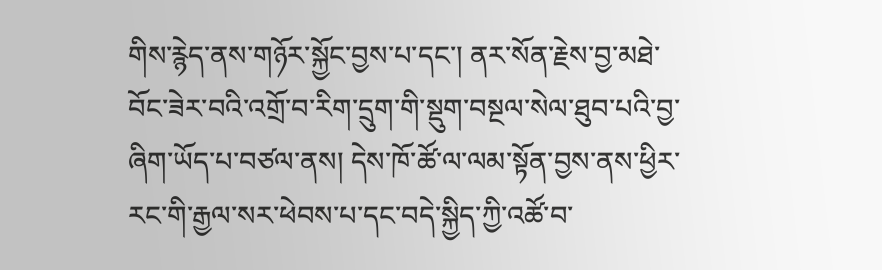གིས་རྙེད་ནས་གཉོར་སྐྱོང་བྱས་པ་དང་། ནར་སོན་རྗེས་བྱ་མཐེ་བོང་ཟེར་བའི་འགྲོ་བ་རིག་དྲུག་གི་སྡུག་བསྔལ་སེལ་ཐུབ་པའི་བྱ་ཞིག་ཡོད་པ་བཙལ་ནས། དེས་ཁོ་ཚོ་ལ་ལམ་སྟོན་བྱས་ནས་ཕྱིར་རང་གི་རྒྱལ་སར་ཕེབས་པ་དང་བདེ་སྐྱིད་ཀྱི་འཚོ་བ་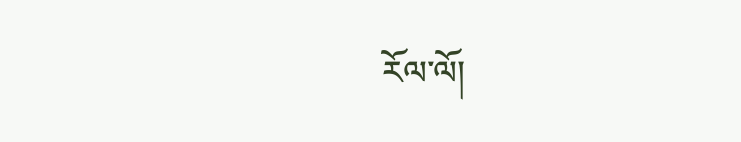རོལ་ལོ།